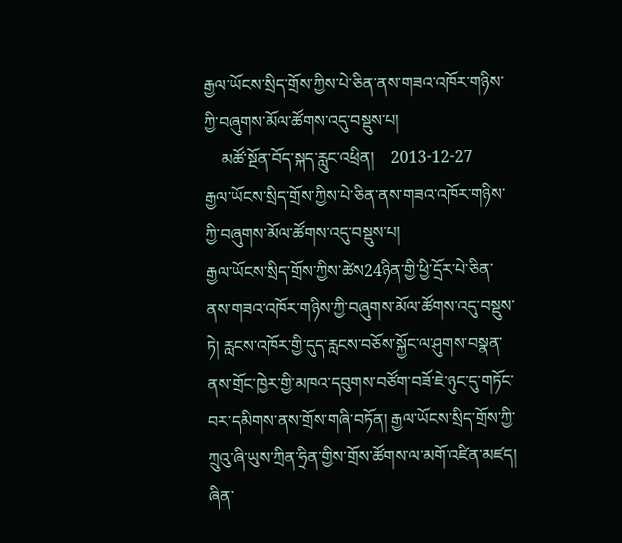རྒྱལ་ཡོངས་སྲིད་གྲོས་ཀྱིས་པེ་ཅིན་ནས་གཟའ་འཁོར་གཉིས་ཀྱི་བཞུགས་མོལ་ཚོགས་འདུ་བསྡུས་པ།
    མཚོ་སྔོན་བོད་སྐད་རླུང་འཕྲིན།    2013-12-27
རྒྱལ་ཡོངས་སྲིད་གྲོས་ཀྱིས་པེ་ཅིན་ནས་གཟའ་འཁོར་གཉིས་ཀྱི་བཞུགས་མོལ་ཚོགས་འདུ་བསྡུས་པ།
རྒྱལ་ཡོངས་སྲིད་གྲོས་ཀྱིས་ཚེས24ཉིན་གྱི་ཕྱི་དྲོར་པེ་ཅིན་ནས་གཟའ་འཁོར་གཉིས་ཀྱི་བཞུགས་མོལ་ཚོགས་འདུ་བསྡུས་ཏེ། རླངས་འཁོར་གྱི་དུད་རླངས་བཅོས་སྐྱོང་ལ་ཤུགས་བསྣན་ནས་གྲོང་ཁྱེར་གྱི་མཁའ་དབུགས་བཙོག་བཟོ་ཇེ་ཉུང་དུ་གཏོང་བར་དམིགས་ནས་གྲོས་གཞི་བཏོན། རྒྱལ་ཡོངས་སྲིད་གྲོས་ཀྱི་ཀྲུའུ་ཞི་ཡུས་ཀྲིན་ཧྲིན་གྱིས་གྲོས་ཚོགས་ལ་མགོ་འཛིན་མཛད།
ཞིན་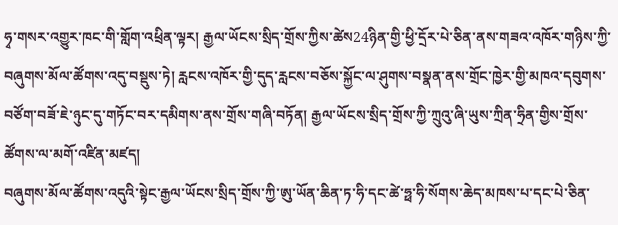ཧྭ་གསར་འགྱུར་ཁང་གི་གློག་འཕྲིན་ལྟར། རྒྱལ་ཡོངས་སྲིད་གྲོས་ཀྱིས་ཚེས24ཉིན་གྱི་ཕྱི་དྲོར་པེ་ཅིན་ནས་གཟའ་འཁོར་གཉིས་ཀྱི་བཞུགས་མོལ་ཚོགས་འདུ་བསྡུས་ཏེ། རླངས་འཁོར་གྱི་དུད་རླངས་བཅོས་སྐྱོང་ལ་ཤུགས་བསྣན་ནས་གྲོང་ཁྱེར་གྱི་མཁའ་དབུགས་བཙོག་བཟོ་ཇེ་ཉུང་དུ་གཏོང་བར་དམིགས་ནས་གྲོས་གཞི་བཏོན། རྒྱལ་ཡོངས་སྲིད་གྲོས་ཀྱི་ཀྲུའུ་ཞི་ཡུས་ཀྲིན་ཧྲིན་གྱིས་གྲོས་ཚོགས་ལ་མགོ་འཛིན་མཛད།
བཞུགས་མོལ་ཚོགས་འདུའི་སྟེང་རྒྱལ་ཡོངས་སྲིད་གྲོས་ཀྱི་ཨུ་ཡོན་ཆིན་ཏ་ཧི་དང་ཚེ་ཧྥ་ཧི་སོགས་ཆེད་མཁས་པ་དང་པེ་ཅིན་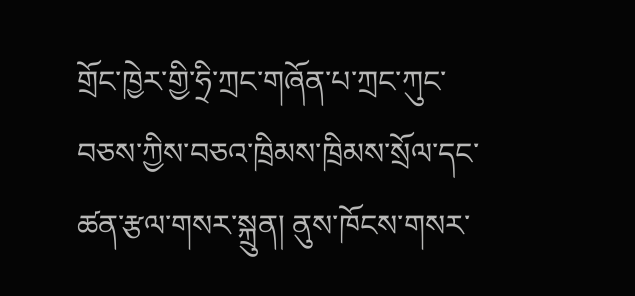གྲོང་ཁྱེར་གྱི་ཧྲི་ཀྲང་གཞོན་པ་ཀྲང་ཀུང་བཅས་ཀྱིས་བཅའ་ཁྲིམས་ཁྲིམས་སྲོལ་དང་ཚན་རྩལ་གསར་སྐྲུན། ནུས་ཁོངས་གསར་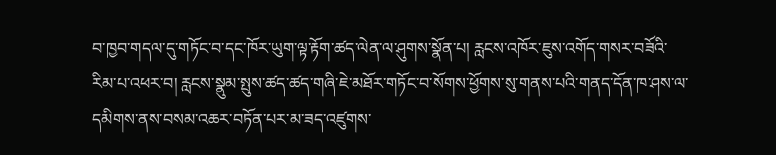བ་ཁྱབ་གདལ་དུ་གཏོང་བ་དང་ཁོར་ཡུག་ལྟ་རྟོག་ཚད་ལེན་ལ་ཤུགས་སྣོན་པ། རླངས་འཁོར་ཇུས་འགོད་གསར་བཟོའི་རིམ་པ་འཕར་བ། རླངས་སྣུམ་སྤུས་ཚད་ཚད་གཞི་ཇེ་མཐོར་གཏོང་བ་སོགས་ཕྱོགས་སུ་གནས་པའི་གནད་དོན་ཁ་ཤས་ལ་དམིགས་ནས་བསམ་འཆར་བཏོན་པར་མ་ཟད་འཛུགས་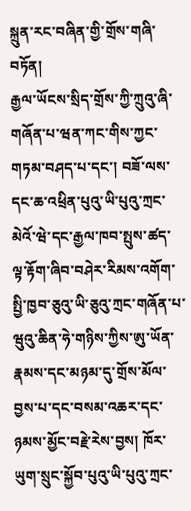སྐྲུན་རང་བཞིན་གྱི་གྲོས་གཞི་བཏོན།
རྒྱལ་ཡོངས་སྲིད་གྲོས་ཀྱི་ཀྲུའུ་ཞི་གཞོན་པ་ཝན་ཀང་གིས་ཀྱང་གཏམ་བཤད་པ་དང་། བཟོ་ལས་དང་ཆ་འཕྲིན་པུའུ་ཡི་པུའུ་ཀྲང་མེའོ་ཝེ་དང་རྒྱལ་ཁབ་སྤུས་ཚད་ལྟ་རྟོག་ཞིབ་བཤེར་རིམས་འགོག་སྤྱི་ཁྱབ་ཅུའུ་ཡི་ཅུའུ་ཀྲང་གཞོན་པ་ཝུའུ་ཆིན་ཧེ་གཉིས་ཀྱིས་ཨུ་ཡོན་རྣམས་དང་མཉམ་དུ་གྲོས་མོལ་བྱས་པ་དང་བསམ་འཆར་དང་ཉམས་མྱོང་བརྗེ་རེས་བྱས། ཁོར་ཡུག་སྲུང་སྐྱོབ་པུའུ་ཡི་པུའུ་ཀྲང་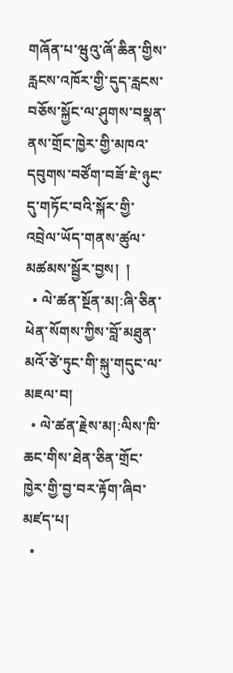གཞོན་པ་ཝུའུ་ཞོ་ཆིན་གྱིས་རླངས་འཁོར་གྱི་དུད་རླངས་བཅོས་སྐྱོང་ལ་ཤུགས་བསྣན་ནས་གྲོང་ཁྱེར་གྱི་མཁའ་དབུགས་བཙོག་བཟོ་ཇེ་ཉུང་དུ་གཏོང་བའི་སྐོར་གྱི་འབྲེལ་ཡོད་གནས་ཚུལ་མཚམས་སྦྱོར་བྱས།  །
  • ལེ་ཚན་སྔོན་མ།:ཞི་ཅིན་ཕེན་སོགས་ཀྱིས་བློ་མཐུན་མའོ་ཙེ་ཏུང་གི་སྐུ་གདུང་ལ་མཇལ་བ།
  • ལེ་ཚན་རྗེས་མ།:ལིས་ཁི་ཆང་གིས་ཐེན་ཅིན་གྲོང་ཁྱེར་གྱི་བྱ་བར་རྟོག་ཞིབ་མཛད་པ།
  •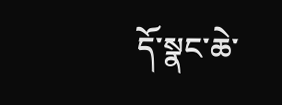དོ་སྣང་ཆེ་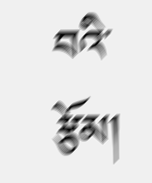བའི་རྩོམ།